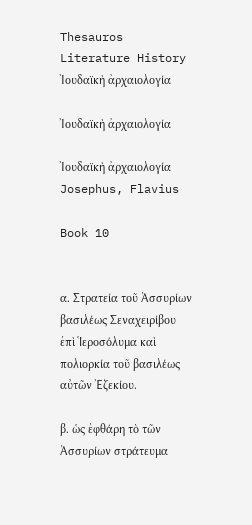Thesauros Literature History Ἰουδαϊκὴ ἀρχαιολογία

Ἰουδαϊκὴ ἀρχαιολογία

Ἰουδαϊκὴ ἀρχαιολογία Josephus, Flavius

Book 10


α. Στρατεία τοῦ Ἀσσυρίων βασιλέως Σεναχειρίβου ἐπὶ Ἱεροσόλυμα καὶ πολιορκία τοῦ βασιλέως αὐτῶν Ἐζεκίου.

β. ὡς ἐφθάρη τὸ τῶν Ἀσσυρίων στράτευμα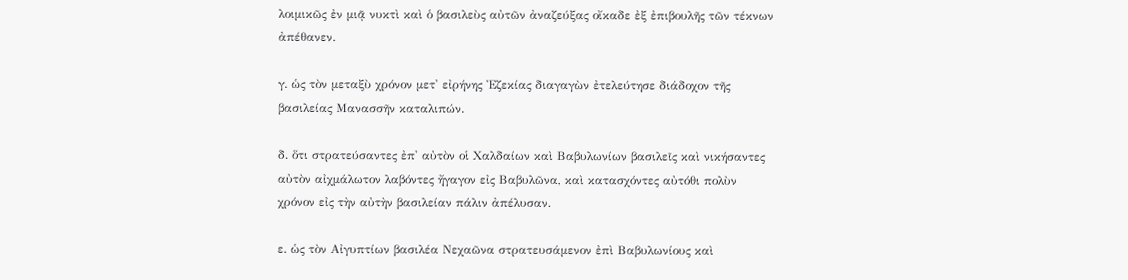λοιμικῶς ἐν μιᾷ νυκτὶ καὶ ὁ βασιλεὺς αὐτῶν ἀναζεύξας οἴκαδε ἐξ ἐπιβουλῆς τῶν τέκνων ἀπέθανεν.

γ. ὡς τὸν μεταξὺ χρόνον μετ' εἰρήνης Ἐζεκίας διαγαγὼν ἐτελεύτησε διάδοχον τῆς βασιλείας Μανασσῆν καταλιπών.

δ. ὅτι στρατεύσαντες ἐπ' αὐτὸν οἱ Χαλδαίων καὶ Βαβυλωνίων βασιλεῖς καὶ νικήσαντες αὐτὸν αἰχμάλωτον λαβόντες ἤγαγον εἰς Βαβυλῶνα, καὶ κατασχόντες αὐτόθι πολὺν χρόνον εἰς τὴν αὐτὴν βασιλείαν πάλιν ἀπέλυσαν.

ε. ὡς τὸν Αἰγυπτίων βασιλέα Νεχαῶνα στρατευσάμενον ἐπὶ Βαβυλωνίους καὶ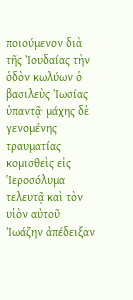ποιούμενον διὰ τῆς Ἰουδαίας τὴν ὁδὸν κωλύων ὁ βασιλεὺς Ἰωσίας ὑπαντᾷ· μάχης δὲ γενομένης τραυματίας κομισθεὶς εἰς Ἱεροσόλυμα τελευτᾷ καὶ τὸν υἱὸν αὐτοῦ Ἰωάζην ἀπέδειξαν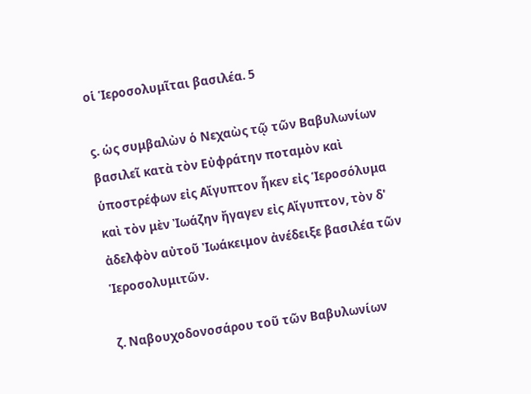οἱ Ἱεροσολυμῖται βασιλέα. 5

ϛ. ὡς συμβαλὼν ὁ Νεχαὼς τῷ τῶν Βαβυλωνίων βασιλεῖ κατὰ τὸν Εὐφράτην ποταμὸν καὶ ὑποστρέφων εἰς Αἴγυπτον ἧκεν εἰς Ἱεροσόλυμα καὶ τὸν μὲν Ἰωάζην ἤγαγεν εἰς Αἴγυπτον, τὸν δ' ἀδελφὸν αὐτοῦ Ἰωάκειμον ἀνέδειξε βασιλέα τῶν Ἱεροσολυμιτῶν.

ζ. Ναβουχοδονοσάρου τοῦ τῶν Βαβυλωνίων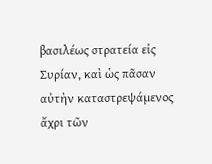βασιλέως στρατεία εἰς Συρίαν, καὶ ὡς πᾶσαν αὐτὴν καταστρεψάμενος ἄχρι τῶν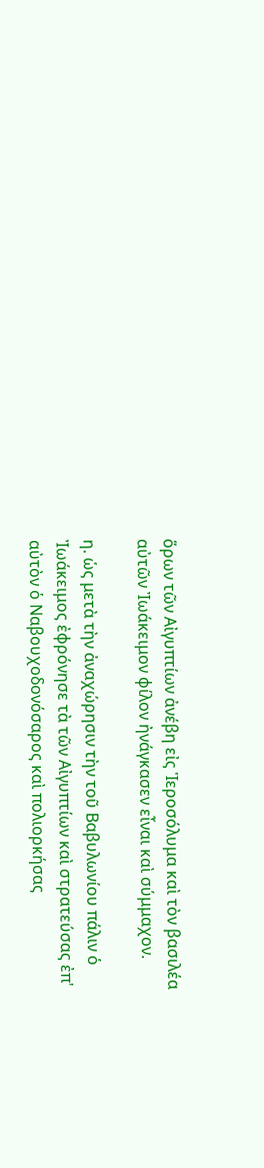ὅρων τῶν Αἰγυπτίων ἀνέβη εἰς Ἱεροσόλυμα καὶ τὸν βασιλέα αὐτῶν Ἰωάκειμον φίλον ἠνάγκασεν εἶναι καὶ σύμμαχον.

η. ὡς μετὰ τὴν ἀναχώρησιν τὴν τοῦ Βαβυλωνίου πάλιν ὁ Ἰωάκειμος ἐφρόνησε τὰ τῶν Αἰγυπτίων καὶ στρατεύσας ἐπ' αὐτὸν ὁ Ναβουχοδονόσαρος καὶ πολιορκήσας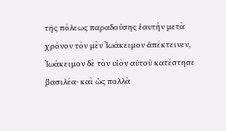τῆς πόλεως παραδούσης ἑαυτὴν μετὰ χρόνον τὸν μὲν Ἰωάκειμον ἀπέκτεινεν, Ἰωάκειμον δὲ τὸν υἱὸν αὐτοῦ κατέστησε βασιλέα· καὶ ὡς πολλὰ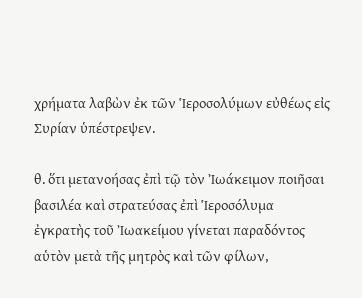χρήματα λαβὼν ἐκ τῶν Ἱεροσολύμων εὐθέως εἰς Συρίαν ὑπέστρεψεν.

θ. ὅτι μετανοήσας ἐπὶ τῷ τὸν Ἰωάκειμον ποιῆσαι βασιλέα καὶ στρατεύσας ἐπὶ Ἱεροσόλυμα ἐγκρατὴς τοῦ Ἰωακείμου γίνεται παραδόντος αὑτὸν μετὰ τῆς μητρὸς καὶ τῶν φίλων,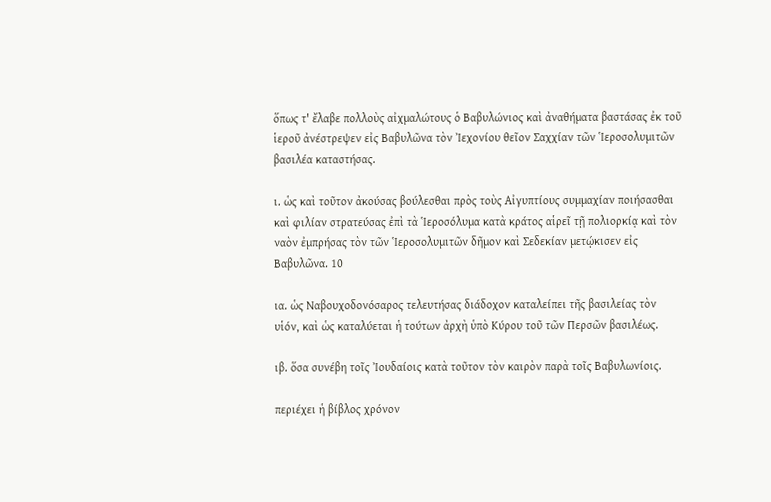ὅπως τ' ἔλαβε πολλοὺς αἰχμαλώτους ὁ Βαβυλώνιος καὶ ἀναθήματα βαστάσας ἐκ τοῦ ἱεροῦ ἀνέστρεψεν εἰς Βαβυλῶνα τὸν Ἰεχονίου θεῖον Σαχχίαν τῶν Ἱεροσολυμιτῶν βασιλέα καταστήσας.

ι. ὡς καὶ τοῦτον ἀκούσας βούλεσθαι πρὸς τοὺς Αἰγυπτίους συμμαχίαν ποιήσασθαι καὶ φιλίαν στρατεύσας ἐπὶ τὰ Ἱεροσόλυμα κατὰ κράτος αἱρεῖ τῇ πολιορκίᾳ καὶ τὸν ναὸν ἐμπρήσας τὸν τῶν Ἱεροσολυμιτῶν δῆμον καὶ Σεδεκίαν μετῴκισεν εἰς Βαβυλῶνα. 10

ια. ὡς Ναβουχοδονόσαρος τελευτήσας διάδοχον καταλείπει τῆς βασιλείας τὸν υἱόν, καὶ ὡς καταλύεται ἡ τούτων ἀρχὴ ὑπὸ Κύρου τοῦ τῶν Περσῶν βασιλέως.

ιβ. ὅσα συνέβη τοῖς Ἰουδαίοις κατὰ τοῦτον τὸν καιρὸν παρὰ τοῖς Βαβυλωνίοις.

περιέχει ἡ βίβλος χρόνον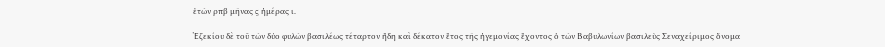ἐτῶν ρπβ μῆνας ϛ ἡμέρας ι.

Ἐζεκίου δὲ τοῦ τῶν δύο φυλῶν βασιλέως τέταρτον ἤδη καὶ δέκατον ἔτος τῆς ἡγεμονίας ἔχοντος ὁ τῶν Βαβυλωνίων βασιλεὺς Σεναχείριμος ὄνομα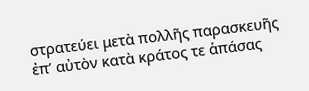στρατεύει μετὰ πολλῆς παρασκευῆς ἐπʼ αὐτὸν κατὰ κράτος τε ἁπάσας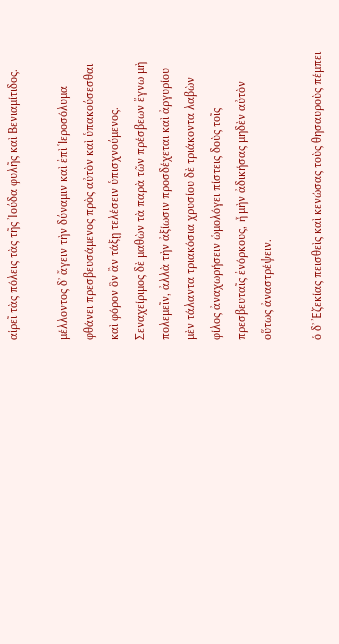αἱρεῖ τὰς πόλεις τὰς τῆς Ἰούδα φυλῆς καὶ Βενιαμίτιδος.

μέλλοντος δʼ ἄγειν τὴν δύναμιν καὶ ἐπὶ Ἱεροσόλυμα φθάνει πρεσβευσάμενος πρὸς αὐτὸν καὶ ὑπακούσεσθαι καὶ φόρον ὃν ἂν τάξῃ τελέσειν ὑπισχνούμενος. Σεναχείριμος δὲ μαθὼν τὰ παρὰ τῶν πρέσβεων ἔγνω μὴ πολεμεῖν, ἀλλὰ τὴν ἀξίωσιν προσδέχεται καὶ ἀργυρίου μὲν τάλαντα τριακόσια χρυσίου δὲ τριάκοντα λαβὼν φίλος ἀναχωρήσειν ὡμολόγει πίστεις δοὺς τοῖς πρεσβευταῖς ἐνόρκους, ἦ μὴν ἀδικήσας μηδὲν αὐτὸν οὕτως ἀναστρέψειν.

ὁ δʼ Ἐζεκίας πεισθεὶς καὶ κενώσας τοὺς θησαυροὺς πέμπει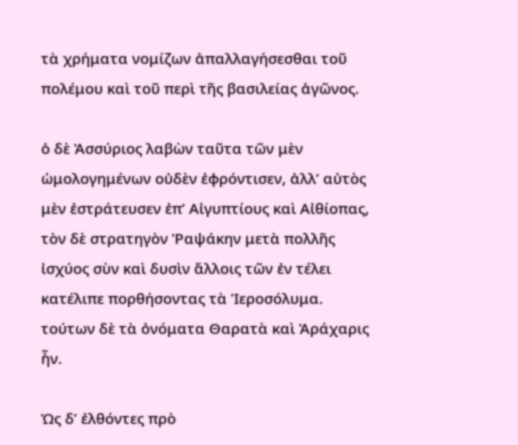τὰ χρήματα νομίζων ἀπαλλαγήσεσθαι τοῦ πολέμου καὶ τοῦ περὶ τῆς βασιλείας ἀγῶνος.

ὁ δὲ Ἀσσύριος λαβὼν ταῦτα τῶν μὲν ὡμολογημένων οὐδὲν ἐφρόντισεν, ἀλλʼ αὐτὸς μὲν ἐστράτευσεν ἐπʼ Αἰγυπτίους καὶ Αἰθίοπας, τὸν δὲ στρατηγὸν Ῥαψάκην μετὰ πολλῆς ἰσχύος σὺν καὶ δυσὶν ἄλλοις τῶν ἐν τέλει κατέλιπε πορθήσοντας τὰ Ἱεροσόλυμα. τούτων δὲ τὰ ὀνόματα Θαρατὰ καὶ Ἀράχαρις ἦν.

Ὡς δʼ ἐλθόντες πρὸ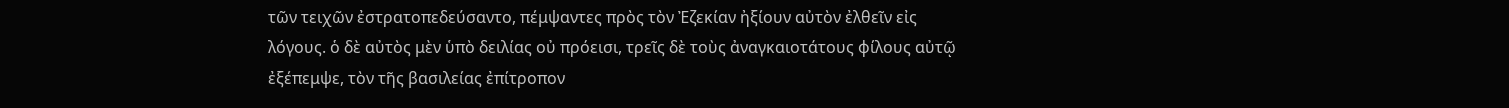τῶν τειχῶν ἐστρατοπεδεύσαντο, πέμψαντες πρὸς τὸν Ἐζεκίαν ἠξίουν αὐτὸν ἐλθεῖν εἰς λόγους. ὁ δὲ αὐτὸς μὲν ὑπὸ δειλίας οὐ πρόεισι, τρεῖς δὲ τοὺς ἀναγκαιοτάτους φίλους αὐτῷ ἐξέπεμψε, τὸν τῆς βασιλείας ἐπίτροπον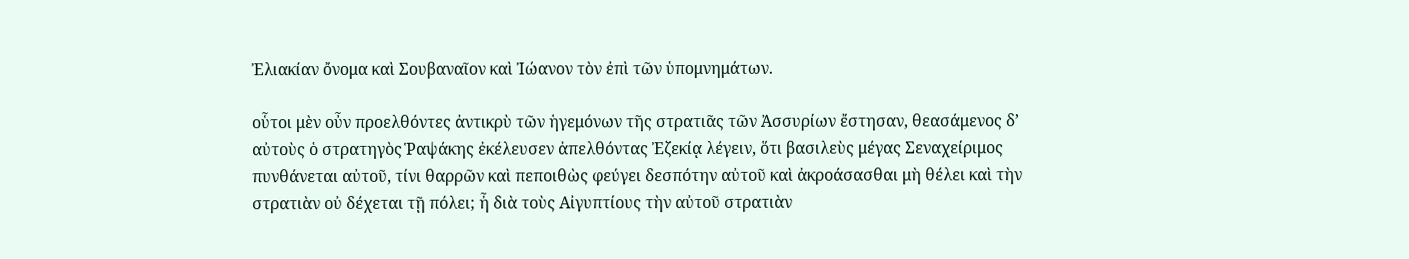Ἐλιακίαν ὄνομα καὶ Σουβαναῖον καὶ Ἰώανον τὸν ἐπὶ τῶν ὑπομνημάτων.

οὗτοι μὲν οὖν προελθόντες ἀντικρὺ τῶν ἡγεμόνων τῆς στρατιᾶς τῶν Ἀσσυρίων ἔστησαν, θεασάμενος δʼ αὐτοὺς ὁ στρατηγὸς Ῥαψάκης ἐκέλευσεν ἀπελθόντας Ἐζεκίᾳ λέγειν, ὅτι βασιλεὺς μέγας Σεναχείριμος πυνθάνεται αὐτοῦ, τίνι θαρρῶν καὶ πεποιθὼς φεύγει δεσπότην αὐτοῦ καὶ ἀκροάσασθαι μὴ θέλει καὶ τὴν στρατιὰν οὐ δέχεται τῇ πόλει; ἦ διὰ τοὺς Αἰγυπτίους τὴν αὐτοῦ στρατιὰν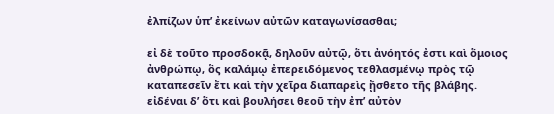ἐλπίζων ὑπʼ ἐκείνων αὐτῶν καταγωνίσασθαι;

εἰ δὲ τοῦτο προσδοκᾷ, δηλοῦν αὐτῷ, ὅτι ἀνόητός ἐστι καὶ ὅμοιος ἀνθρώπῳ, ὃς καλάμῳ ἐπερειδόμενος τεθλασμένῳ πρὸς τῷ καταπεσεῖν ἔτι καὶ τὴν χεῖρα διαπαρεὶς ᾔσθετο τῆς βλάβης. εἰδέναι δʼ ὅτι καὶ βουλήσει θεοῦ τὴν ἐπʼ αὐτὸν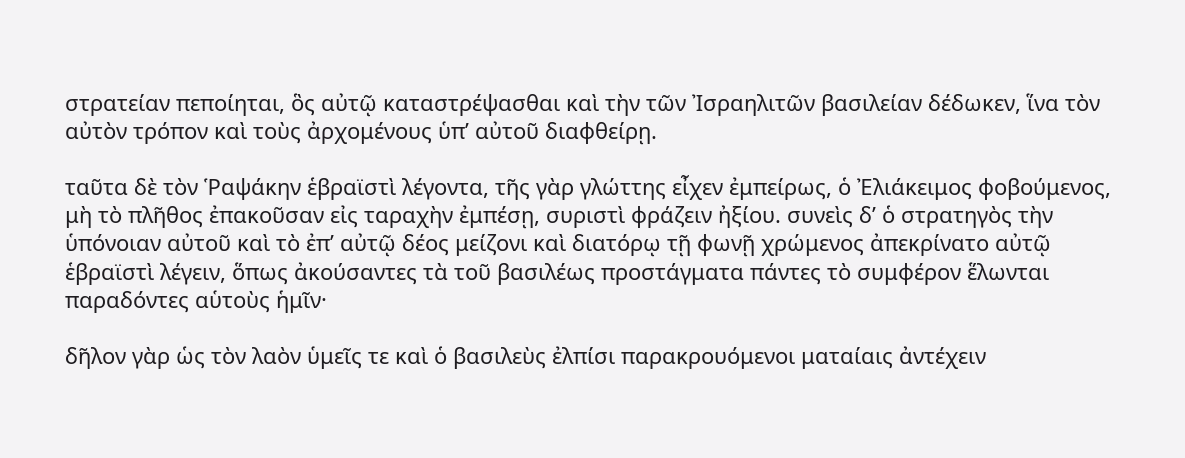στρατείαν πεποίηται, ὃς αὐτῷ καταστρέψασθαι καὶ τὴν τῶν Ἰσραηλιτῶν βασιλείαν δέδωκεν, ἵνα τὸν αὐτὸν τρόπον καὶ τοὺς ἀρχομένους ὑπʼ αὐτοῦ διαφθείρῃ.

ταῦτα δὲ τὸν Ῥαψάκην ἑβραϊστὶ λέγοντα, τῆς γὰρ γλώττης εἶχεν ἐμπείρως, ὁ Ἐλιάκειμος φοβούμενος, μὴ τὸ πλῆθος ἐπακοῦσαν εἰς ταραχὴν ἐμπέσῃ, συριστὶ φράζειν ἠξίου. συνεὶς δʼ ὁ στρατηγὸς τὴν ὑπόνοιαν αὐτοῦ καὶ τὸ ἐπʼ αὐτῷ δέος μείζονι καὶ διατόρῳ τῇ φωνῇ χρώμενος ἀπεκρίνατο αὐτῷ ἑβραϊστὶ λέγειν, ὅπως ἀκούσαντες τὰ τοῦ βασιλέως προστάγματα πάντες τὸ συμφέρον ἕλωνται παραδόντες αὑτοὺς ἡμῖν·

δῆλον γὰρ ὡς τὸν λαὸν ὑμεῖς τε καὶ ὁ βασιλεὺς ἐλπίσι παρακρουόμενοι ματαίαις ἀντέχειν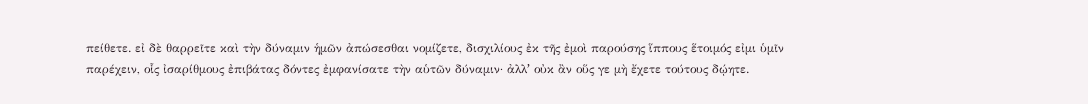πείθετε. εἰ δὲ θαρρεῖτε καὶ τὴν δύναμιν ἡμῶν ἀπώσεσθαι νομίζετε, δισχιλίους ἐκ τῆς ἐμοὶ παρούσης ἵππους ἕτοιμός εἰμι ὑμῖν παρέχειν, οἷς ἰσαρίθμους ἐπιβάτας δόντες ἐμφανίσατε τὴν αὑτῶν δύναμιν· ἀλλʼ οὐκ ἂν οὕς γε μὴ ἔχετε τούτους δῴητε.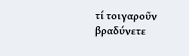τί τοιγαροῦν βραδύνετε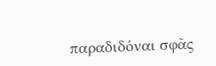παραδιδόναι σφᾶς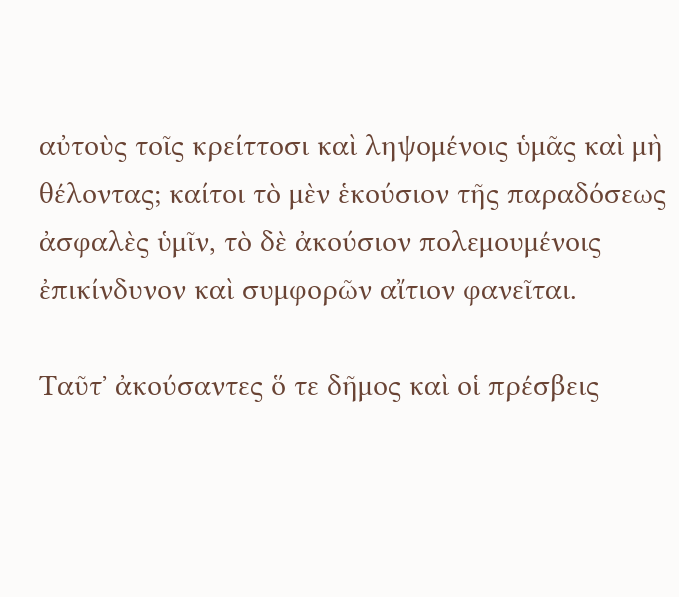αὐτοὺς τοῖς κρείττοσι καὶ ληψομένοις ὑμᾶς καὶ μὴ θέλοντας; καίτοι τὸ μὲν ἑκούσιον τῆς παραδόσεως ἀσφαλὲς ὑμῖν, τὸ δὲ ἀκούσιον πολεμουμένοις ἐπικίνδυνον καὶ συμφορῶν αἴτιον φανεῖται.

Ταῦτʼ ἀκούσαντες ὅ τε δῆμος καὶ οἱ πρέσβεις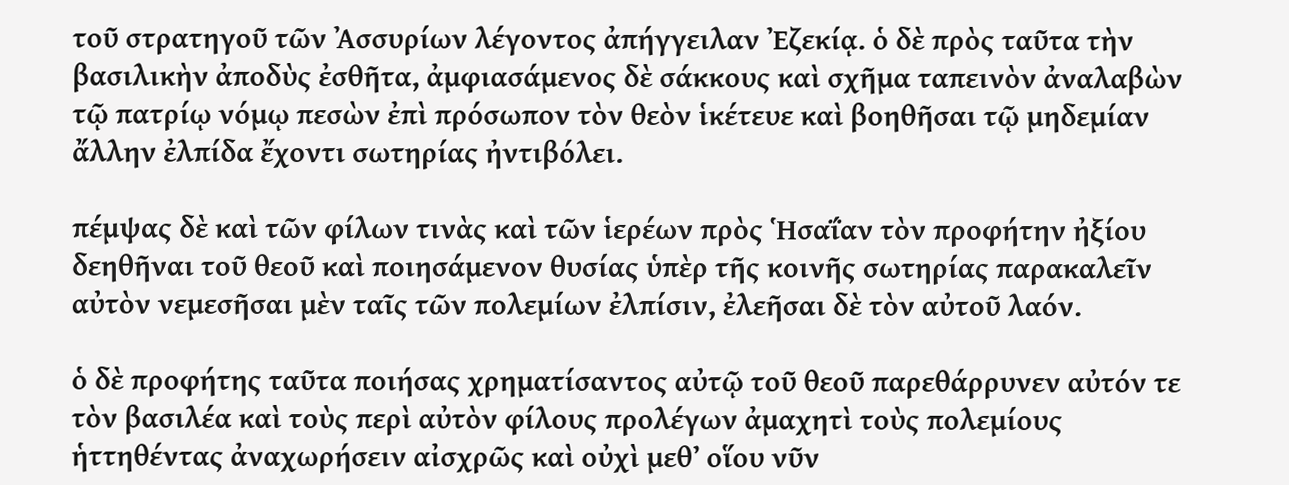τοῦ στρατηγοῦ τῶν Ἀσσυρίων λέγοντος ἀπήγγειλαν Ἐζεκίᾳ. ὁ δὲ πρὸς ταῦτα τὴν βασιλικὴν ἀποδὺς ἐσθῆτα, ἀμφιασάμενος δὲ σάκκους καὶ σχῆμα ταπεινὸν ἀναλαβὼν τῷ πατρίῳ νόμῳ πεσὼν ἐπὶ πρόσωπον τὸν θεὸν ἱκέτευε καὶ βοηθῆσαι τῷ μηδεμίαν ἄλλην ἐλπίδα ἔχοντι σωτηρίας ἠντιβόλει.

πέμψας δὲ καὶ τῶν φίλων τινὰς καὶ τῶν ἱερέων πρὸς Ἡσαΐαν τὸν προφήτην ἠξίου δεηθῆναι τοῦ θεοῦ καὶ ποιησάμενον θυσίας ὑπὲρ τῆς κοινῆς σωτηρίας παρακαλεῖν αὐτὸν νεμεσῆσαι μὲν ταῖς τῶν πολεμίων ἐλπίσιν, ἐλεῆσαι δὲ τὸν αὐτοῦ λαόν.

ὁ δὲ προφήτης ταῦτα ποιήσας χρηματίσαντος αὐτῷ τοῦ θεοῦ παρεθάρρυνεν αὐτόν τε τὸν βασιλέα καὶ τοὺς περὶ αὐτὸν φίλους προλέγων ἀμαχητὶ τοὺς πολεμίους ἡττηθέντας ἀναχωρήσειν αἰσχρῶς καὶ οὐχὶ μεθʼ οἵου νῦν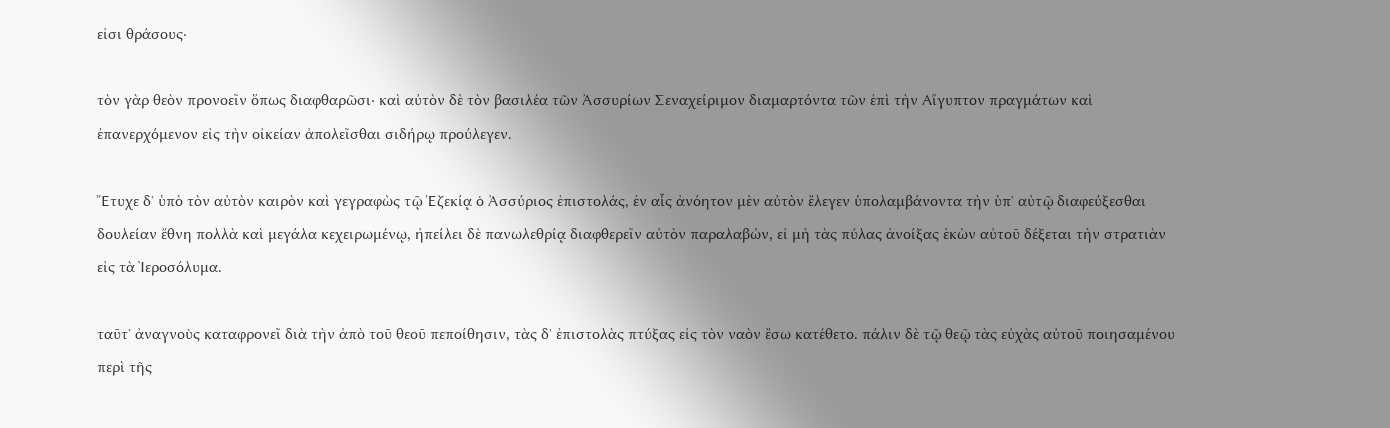εἰσι θράσους·

τὸν γὰρ θεὸν προνοεῖν ὅπως διαφθαρῶσι· καὶ αὐτὸν δὲ τὸν βασιλέα τῶν Ἀσσυρίων Σεναχείριμον διαμαρτόντα τῶν ἐπὶ τὴν Αἴγυπτον πραγμάτων καὶ ἐπανερχόμενον εἰς τὴν οἰκείαν ἀπολεῖσθαι σιδήρῳ προύλεγεν.

Ἔτυχε δʼ ὑπὸ τὸν αὐτὸν καιρὸν καὶ γεγραφὼς τῷ Ἐζεκίᾳ ὁ Ἀσσύριος ἐπιστολάς, ἐν αἷς ἀνόητον μὲν αὐτὸν ἔλεγεν ὑπολαμβάνοντα τὴν ὑπʼ αὐτῷ διαφεύξεσθαι δουλείαν ἔθνη πολλὰ καὶ μεγάλα κεχειρωμένῳ, ἠπείλει δὲ πανωλεθρίᾳ διαφθερεῖν αὐτὸν παραλαβών, εἰ μὴ τὰς πύλας ἀνοίξας ἑκὼν αὐτοῦ δέξεται τὴν στρατιὰν εἰς τὰ Ἱεροσόλυμα.

ταῦτʼ ἀναγνοὺς καταφρονεῖ διὰ τὴν ἀπὸ τοῦ θεοῦ πεποίθησιν, τὰς δʼ ἐπιστολὰς πτύξας εἰς τὸν ναὸν ἔσω κατέθετο. πάλιν δὲ τῷ θεῷ τὰς εὐχὰς αὐτοῦ ποιησαμένου περὶ τῆς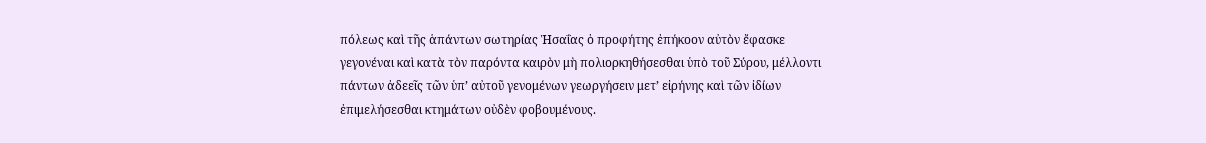πόλεως καὶ τῆς ἁπάντων σωτηρίας Ἡσαΐας ὁ προφήτης ἐπήκοον αὐτὸν ἔφασκε γεγονέναι καὶ κατὰ τὸν παρόντα καιρὸν μὴ πολιορκηθήσεσθαι ὑπὸ τοῦ Σύρου, μέλλοντι πάντων ἀδεεῖς τῶν ὑπʼ αὐτοῦ γενομένων γεωργήσειν μετʼ εἰρήνης καὶ τῶν ἰδίων ἐπιμελήσεσθαι κτημάτων οὐδὲν φοβουμένους.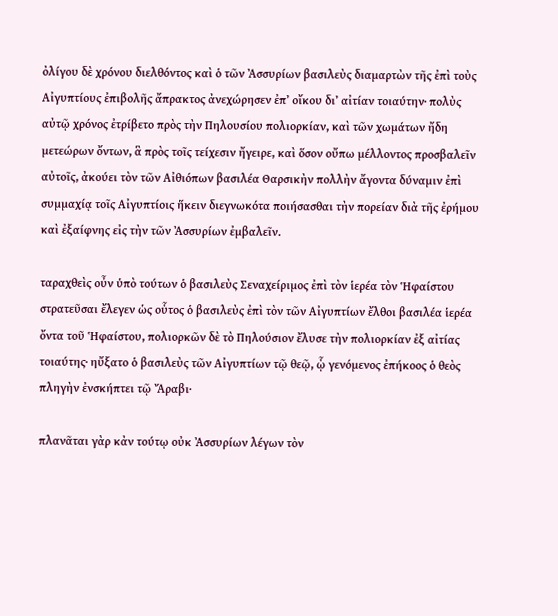ὀλίγου δὲ χρόνου διελθόντος καὶ ὁ τῶν Ἀσσυρίων βασιλεὺς διαμαρτὼν τῆς ἐπὶ τοὺς Αἰγυπτίους ἐπιβολῆς ἄπρακτος ἀνεχώρησεν ἐπʼ οἴκου διʼ αἰτίαν τοιαύτην· πολὺς αὐτῷ χρόνος ἐτρίβετο πρὸς τὴν Πηλουσίου πολιορκίαν, καὶ τῶν χωμάτων ἤδη μετεώρων ὄντων, ἃ πρὸς τοῖς τείχεσιν ἤγειρε, καὶ ὅσον οὔπω μέλλοντος προσβαλεῖν αὐτοῖς, ἀκούει τὸν τῶν Αἰθιόπων βασιλέα Θαρσικὴν πολλὴν ἄγοντα δύναμιν ἐπὶ συμμαχίᾳ τοῖς Αἰγυπτίοις ἥκειν διεγνωκότα ποιήσασθαι τὴν πορείαν διὰ τῆς ἐρήμου καὶ ἐξαίφνης εἰς τὴν τῶν Ἀσσυρίων ἐμβαλεῖν.

ταραχθεὶς οὖν ὑπὸ τούτων ὁ βασιλεὺς Σεναχείριμος ἐπὶ τὸν ἱερέα τὸν Ἡφαίστου στρατεῦσαι ἔλεγεν ὡς οὗτος ὁ βασιλεὺς ἐπὶ τὸν τῶν Αἰγυπτίων ἔλθοι βασιλέα ἱερέα ὄντα τοῦ Ἡφαίστου, πολιορκῶν δὲ τὸ Πηλούσιον ἔλυσε τὴν πολιορκίαν ἐξ αἰτίας τοιαύτης· ηὔξατο ὁ βασιλεὺς τῶν Αἰγυπτίων τῷ θεῷ, ᾧ γενόμενος ἐπήκοος ὁ θεὸς πληγὴν ἐνσκήπτει τῷ Ἄραβι·

πλανᾶται γὰρ κἀν τούτῳ οὐκ Ἀσσυρίων λέγων τὸν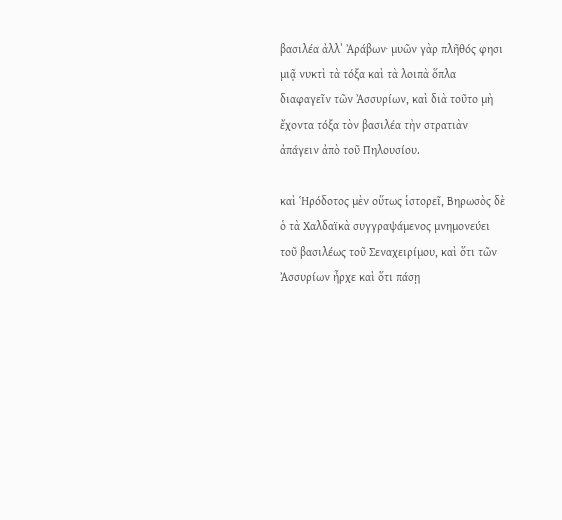βασιλέα ἀλλʼ Ἀράβων· μυῶν γὰρ πλῆθός φησι μιᾷ νυκτὶ τὰ τόξα καὶ τὰ λοιπὰ ὅπλα διαφαγεῖν τῶν Ἀσσυρίων, καὶ διὰ τοῦτο μὴ ἔχοντα τόξα τὸν βασιλέα τὴν στρατιὰν ἀπάγειν ἀπὸ τοῦ Πηλουσίου.

καὶ Ἡρόδοτος μὲν οὕτως ἱστορεῖ, Βηρωσὸς δὲ ὁ τὰ Χαλδαϊκὰ συγγραψάμενος μνημονεύει τοῦ βασιλέως τοῦ Σεναχειρίμου, καὶ ὅτι τῶν Ἀσσυρίων ἦρχε καὶ ὅτι πάσῃ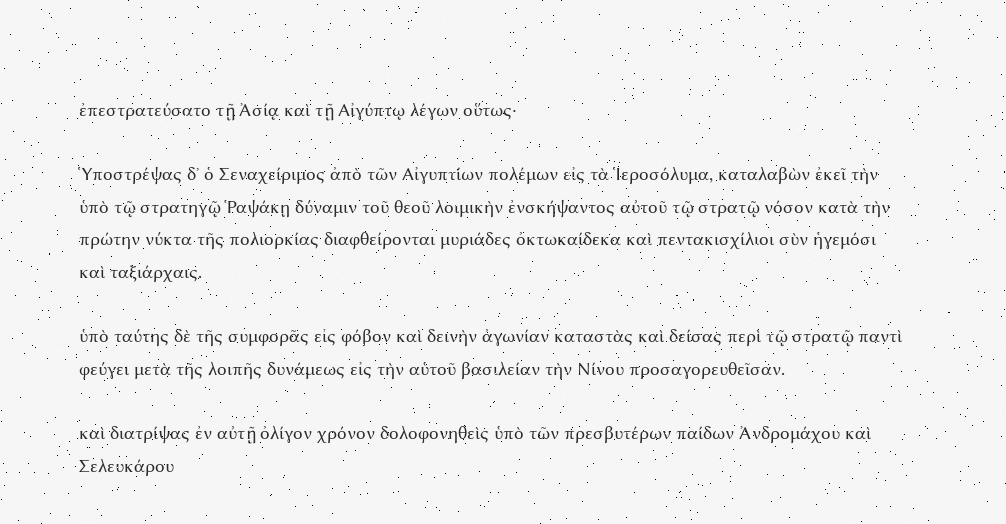ἐπεστρατεύσατο τῇ Ἀσίᾳ καὶ τῇ Αἰγύπτῳ λέγων οὕτως·

Ὑποστρέψας δʼ ὁ Σεναχείριμος ἀπὸ τῶν Αἰγυπτίων πολέμων εἰς τὰ Ἱεροσόλυμα, καταλαβὼν ἐκεῖ τὴν ὑπὸ τῷ στρατηγῷ Ῥαψάκῃ δύναμιν τοῦ θεοῦ λοιμικὴν ἐνσκήψαντος αὐτοῦ τῷ στρατῷ νόσον κατὰ τὴν πρώτην νύκτα τῆς πολιορκίας διαφθείρονται μυριάδες ὀκτωκαίδεκα καὶ πεντακισχίλιοι σὺν ἡγεμόσι καὶ ταξιάρχαις.

ὑπὸ ταύτης δὲ τῆς συμφορᾶς εἰς φόβον καὶ δεινὴν ἀγωνίαν καταστὰς καὶ δείσας περὶ τῷ στρατῷ παντὶ φεύγει μετὰ τῆς λοιπῆς δυνάμεως εἰς τὴν αὑτοῦ βασιλείαν τὴν Νίνου προσαγορευθεῖσαν.

καὶ διατρίψας ἐν αὐτῇ ὀλίγον χρόνον δολοφονηθεὶς ὑπὸ τῶν πρεσβυτέρων παίδων Ἀνδρομάχου καὶ Σελευκάρου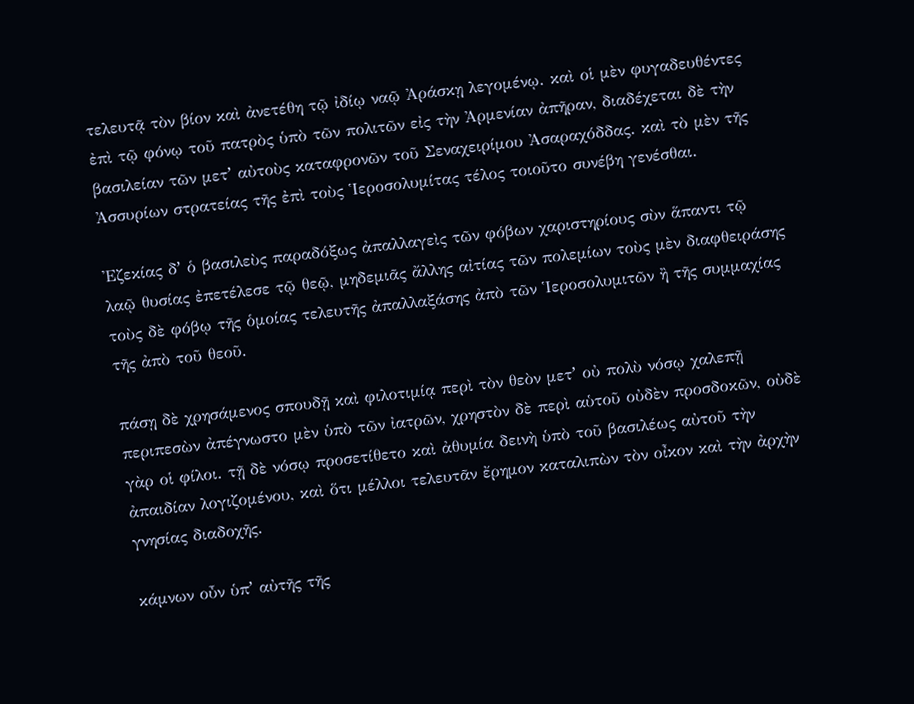τελευτᾷ τὸν βίον καὶ ἀνετέθη τῷ ἰδίῳ ναῷ Ἀράσκῃ λεγομένῳ. καὶ οἱ μὲν φυγαδευθέντες ἐπὶ τῷ φόνῳ τοῦ πατρὸς ὑπὸ τῶν πολιτῶν εἰς τὴν Ἀρμενίαν ἀπῆραν, διαδέχεται δὲ τὴν βασιλείαν τῶν μετʼ αὐτοὺς καταφρονῶν τοῦ Σεναχειρίμου Ἀσαραχόδδας. καὶ τὸ μὲν τῆς Ἀσσυρίων στρατείας τῆς ἐπὶ τοὺς Ἱεροσολυμίτας τέλος τοιοῦτο συνέβη γενέσθαι.

Ἐζεκίας δʼ ὁ βασιλεὺς παραδόξως ἀπαλλαγεὶς τῶν φόβων χαριστηρίους σὺν ἅπαντι τῷ λαῷ θυσίας ἐπετέλεσε τῷ θεῷ, μηδεμιᾶς ἄλλης αἰτίας τῶν πολεμίων τοὺς μὲν διαφθειράσης τοὺς δὲ φόβῳ τῆς ὁμοίας τελευτῆς ἀπαλλαξάσης ἀπὸ τῶν Ἱεροσολυμιτῶν ἢ τῆς συμμαχίας τῆς ἀπὸ τοῦ θεοῦ.

πάσῃ δὲ χρησάμενος σπουδῇ καὶ φιλοτιμίᾳ περὶ τὸν θεὸν μετʼ οὐ πολὺ νόσῳ χαλεπῇ περιπεσὼν ἀπέγνωστο μὲν ὑπὸ τῶν ἰατρῶν, χρηστὸν δὲ περὶ αὑτοῦ οὐδὲν προσδοκῶν, οὐδὲ γὰρ οἱ φίλοι. τῇ δὲ νόσῳ προσετίθετο καὶ ἀθυμία δεινὴ ὑπὸ τοῦ βασιλέως αὐτοῦ τὴν ἀπαιδίαν λογιζομένου, καὶ ὅτι μέλλοι τελευτᾶν ἔρημον καταλιπὼν τὸν οἶκον καὶ τὴν ἀρχὴν γνησίας διαδοχῆς.

κάμνων οὖν ὑπʼ αὐτῆς τῆς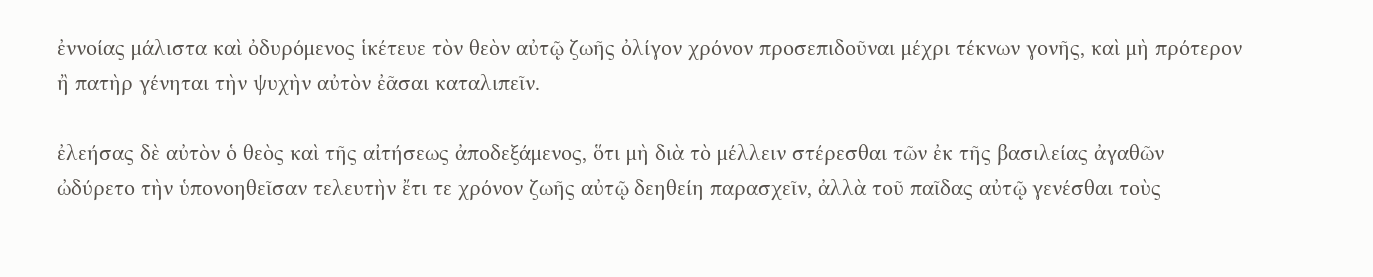ἐννοίας μάλιστα καὶ ὀδυρόμενος ἱκέτευε τὸν θεὸν αὐτῷ ζωῆς ὀλίγον χρόνον προσεπιδοῦναι μέχρι τέκνων γονῆς, καὶ μὴ πρότερον ἢ πατὴρ γένηται τὴν ψυχὴν αὐτὸν ἐᾶσαι καταλιπεῖν.

ἐλεήσας δὲ αὐτὸν ὁ θεὸς καὶ τῆς αἰτήσεως ἀποδεξάμενος, ὅτι μὴ διὰ τὸ μέλλειν στέρεσθαι τῶν ἐκ τῆς βασιλείας ἀγαθῶν ὠδύρετο τὴν ὑπονοηθεῖσαν τελευτὴν ἔτι τε χρόνον ζωῆς αὐτῷ δεηθείη παρασχεῖν, ἀλλὰ τοῦ παῖδας αὐτῷ γενέσθαι τοὺς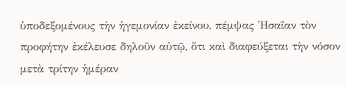ὑποδεξομένους τὴν ἡγεμονίαν ἐκείνου, πέμψας Ἡσαΐαν τὸν προφήτην ἐκέλευσε δηλοῦν αὐτῷ, ὅτι καὶ διαφεύξεται τὴν νόσον μετὰ τρίτην ἡμέραν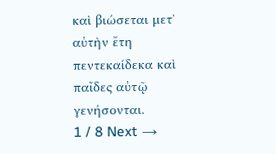καὶ βιώσεται μετʼ αὐτὴν ἔτη πεντεκαίδεκα καὶ παῖδες αὐτῷ γενήσονται.
1 / 8 Next →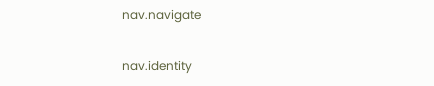nav.navigate

nav.identity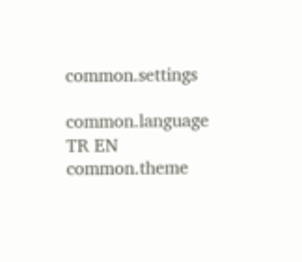common.settings

common.language
TR EN
common.theme